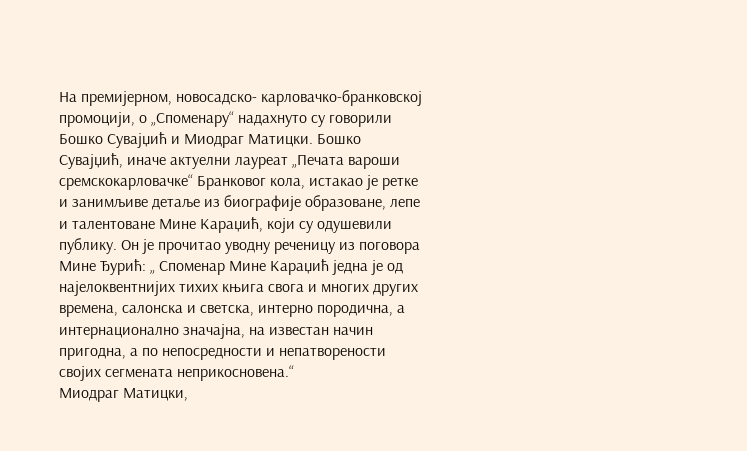На премијерном, новосадско- карловачко-бранковској промоцији, о „Споменару“ надахнуто су говорили Бошко Сувајџић и Миодраг Матицки. Бошко Сувајџић, иначе актуелни лауреат „Печата вароши сремскокарловачке“ Бранковог кола, истакао је ретке и занимљиве детаље из биографије образоване, лепе и талентоване Мине Караџић, који су одушевили публику. Он је прочитао уводну реченицу из поговора Мине Ђурић: „ Споменар Мине Караџић једна је од најелоквентнијих тихих књига свога и многих других времена, салонска и светска, интерно породична, а интернационално значајна, на известан начин пригодна, а по непосредности и непатворености својих сегмената неприкосновена.“
Миодраг Матицки,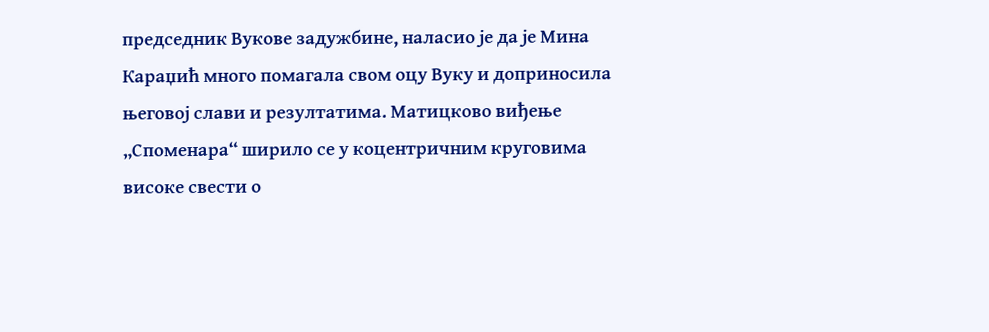председник Вукове задужбине, наласио је да је Мина Караџић много помагала свом оцу Вуку и доприносила његовој слави и резултатима. Матицково виђење „Споменара“ ширило се у коцентричним круговима високе свести о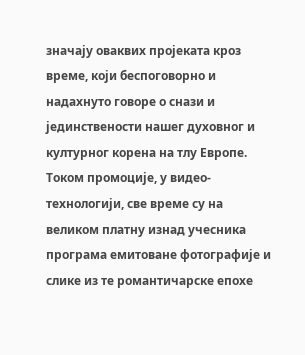значају оваквих пројеката кроз време, који беспоговорно и надахнуто говоре о снази и јединствености нашег духовног и културног корена на тлу Европе.
Током промоције, у видео-технологији, све време су на великом платну изнад учесника програма емитоване фотографије и слике из те романтичарске епохе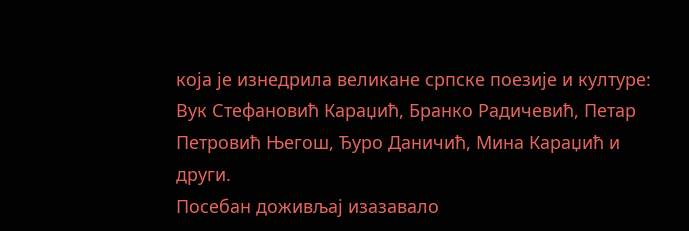која је изнедрила великане српске поезије и културе: Вук Стефановић Караџић, Бранко Радичевић, Петар Петровић Његош, Ђуро Даничић, Мина Караџић и други.
Посебан доживљај изазавало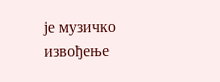је музичко извођење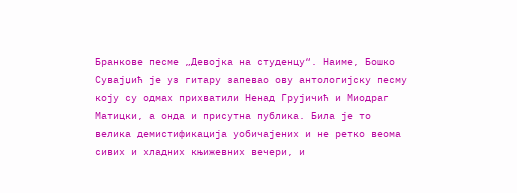Бранкове песме „Девојка на студенцу“. Наиме, Бошко Сувајџић је уз гитару запевао ову антологијску песму коју су одмах прихватили Ненад Грујичић и Миодраг Матицки, а онда и присутна публика. Била је то велика демистификација уобичајених и не ретко веома сивих и хладних књижевних вечери, и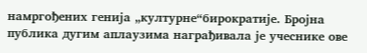намргођених генија „културне“бирократије. Бројна публика дугим аплаузима награђивала је учеснике ове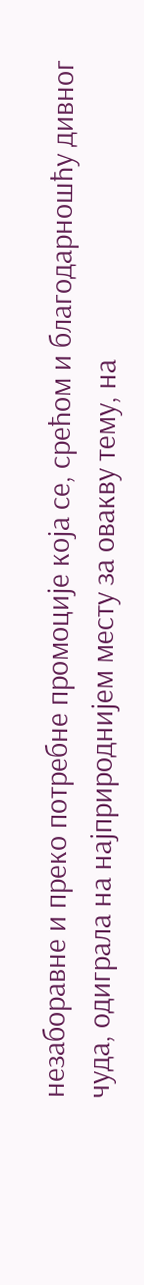незаборавне и преко потребне промоције која се, срећом и благодарношћу дивног чуда, одиграла на најприроднијем месту за овакву тему, на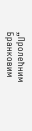„Пролећним Бранковим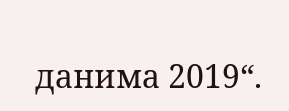данима 2019“.